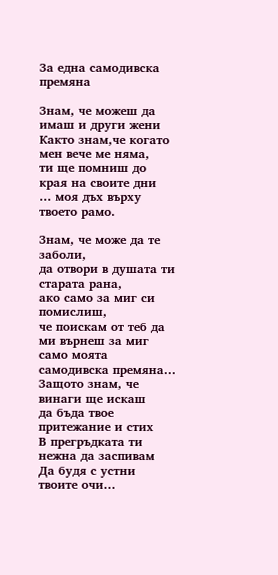За една самодивска премяна

Знам, че можеш да имаш и други жени
Както знам,че когато мен вече ме няма,
ти ще помниш до края на своите дни
… моя дъх върху твоето рамо.

Знам, че може да те заболи,
да отвори в душата ти старата рана,
ако само за миг си помислиш,
че поискам от теб да ми върнеш за миг
само моята самодивска премяна…
Защото знам, че винаги ще искаш
да бъда твое притежание и стих
В прегръдката ти нежна да заспивам
Да будя с устни твоите очи…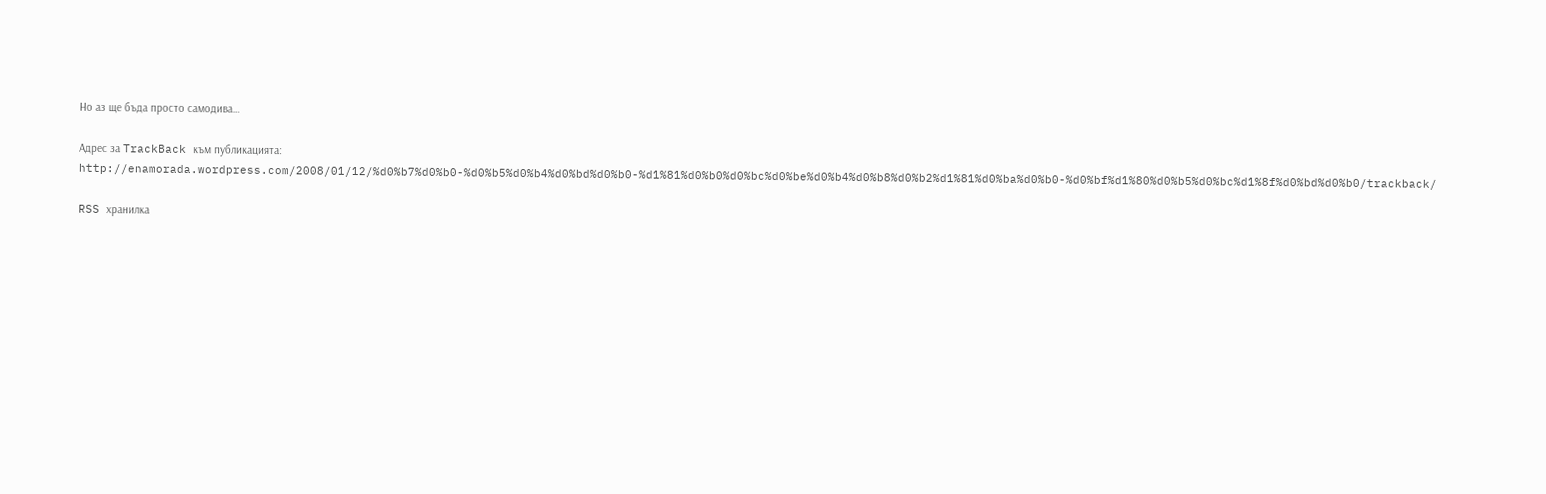Но аз ще бъда просто самодива…

Адрес за TrackBack към публикацията: http://enamorada.wordpress.com/2008/01/12/%d0%b7%d0%b0-%d0%b5%d0%b4%d0%bd%d0%b0-%d1%81%d0%b0%d0%bc%d0%be%d0%b4%d0%b8%d0%b2%d1%81%d0%ba%d0%b0-%d0%bf%d1%80%d0%b5%d0%bc%d1%8f%d0%bd%d0%b0/trackback/

RSS хранилка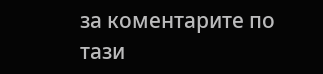за коментарите по тази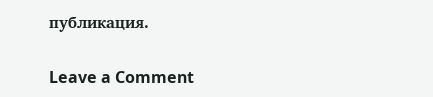публикация.

Leave a Comment